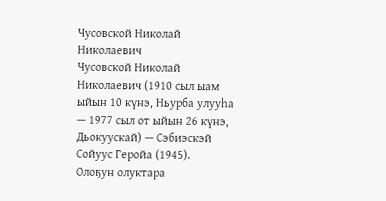Чусовской Николай Николаевич
Чусовской Николай Николаевич (1910 сыл ыам ыйын 10 күнэ, Ньурба улууһа — 1977 сыл от ыйын 26 күнэ, Дьокуускай) — Сэбиэскэй Сойуус Геройа (1945).
Олоҕун олуктара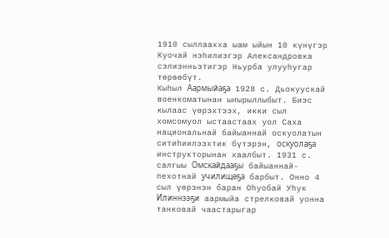1910 сыллаахха ыам ыйын 10 күнүгэр Куочай нэһилиэгэр Александровка сэлиэнньэтигэр Ньурба улууһугар төрөөбүт.
Кыһыл Аармыйаҕа 1928 с. Дьокуускай военкоматынан ыҥырыллыбыт. Биэс кылаас үөрэхтээх, икки сыл хомсомуол ыстаастаах уол Саха национальнай байыаннай оскуолатын ситиһиилээхтик бүтэрэн, оскуолаҕа инструкторынан хаалбыт. 1931 с. салгыы Омскайдааҕы байыаннай-пехотнай училищеҕа барбыт. Онно 4 сыл үөрэнэн баран Оһуобай Уһук Илиннээҕи аармыйа стрелковай уонна танковай чаастарыгар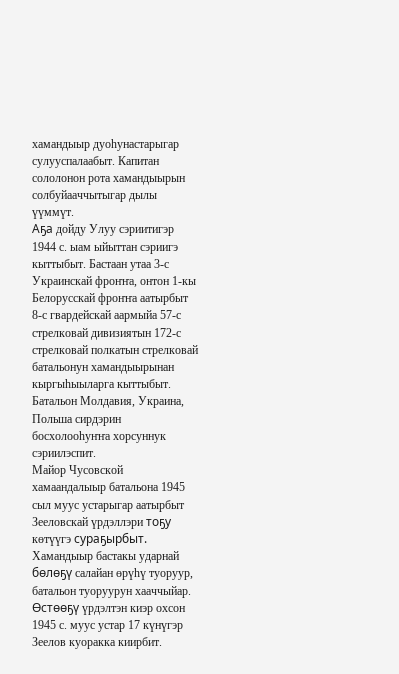хамандыыр дуоһунастарыгар сулууспалаабыт. Капитан сололонон рота хамандыырын солбуйааччытыгар дылы үүммүт.
Аҕа дойду Улуу сэриитигэр
1944 с. ыам ыйыттан сэриигэ кыттыбыт. Бастаан утаа 3-с Украинскай фроҥҥа, онтон 1-кы Белорусскай фроҥҥа аатырбыт 8-с гвардейскай аармыйа 57-с стрелковай дивизиятын 172-с стрелковай полкатын стрелковай батальонун хамандыырынан кыргыһыыларга кыттыбыт. Батальон Молдавия, Украина, Польша сирдэрин босхолооһуҥҥа хорсуннук сэриилэспит.
Майор Чусовской хамаандалыыр батальона 1945 сыл муус устарыгар аатырбыт Зееловскай үрдэллэри тоҕу көтүүгэ сураҕырбыт. Хамандыыр бастакы ударнай бөлөҕү салайан өрүһү туоруур, батальон туоруурун хааччыйар. Өстөөҕү үрдэлтэн киэр охсон 1945 с. муус устар 17 күнүгэр Зеелов куоракка киирбит.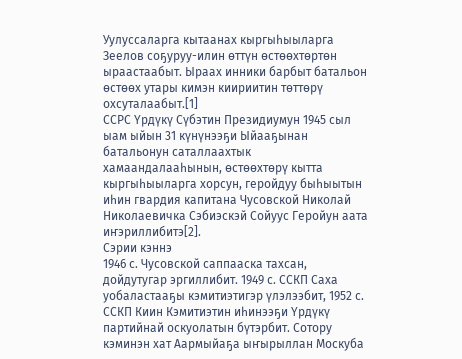Уулуссаларга кытаанах кыргыһыыларга Зеелов соҕуруу-илин өттүн өстөөхтөртөн ыраастаабыт. Ыраах инники барбыт батальон өстөөх утары кимэн киириитин төттөрү охсуталаабыт.[1]
ССРС Үрдүкү Сүбэтин Президиумун 1945 сыл ыам ыйын 31 күнүнээҕи Ыйааҕынан батальонун саталлаахтык хамаандалааһынын, өстөөхтөрү кытта кыргыһыыларга хорсун, геройдуу быһыытын иһин гвардия капитана Чусовской Николай Николаевичка Сэбиэскэй Сойуус Геройун аата иҥэриллибитэ[2].
Сэрии кэннэ
1946 с. Чусовской саппааска тахсан, дойдутугар эргиллибит. 1949 с. ССКП Саха уобаластааҕы кэмитиэтигэр үлэлээбит, 1952 с. ССКП Киин Кэмитиэтин иһинээҕи Үрдүкү партийнай оскуолатын бүтэрбит. Сотору кэминэн хат Аармыйаҕа ыҥырыллан Москуба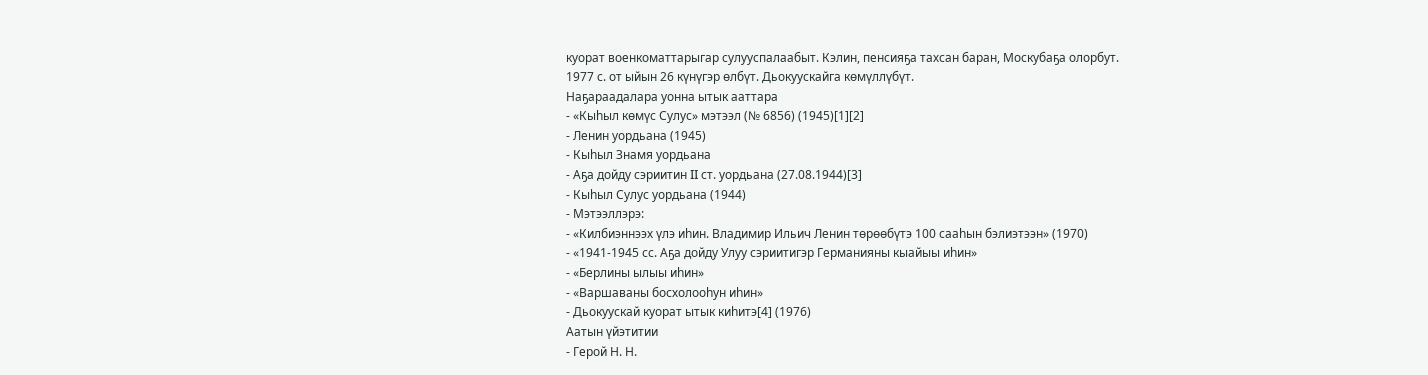куорат военкоматтарыгар сулууспалаабыт. Кэлин, пенсияҕа тахсан баран, Москубаҕа олорбут.
1977 с. от ыйын 26 күнүгэр өлбүт. Дьокуускайга көмүллүбүт.
Наҕараадалара уонна ытык ааттара
- «Кыһыл көмүс Сулус» мэтээл (№ 6856) (1945)[1][2]
- Ленин уордьана (1945)
- Кыһыл Знамя уордьана
- Аҕа дойду сэриитин II ст. уордьана (27.08.1944)[3]
- Кыһыл Сулус уордьана (1944)
- Мэтээллэрэ:
- «Килбиэннээх үлэ иһин. Владимир Ильич Ленин төрөөбүтэ 100 сааһын бэлиэтээн» (1970)
- «1941-1945 сс. Аҕа дойду Улуу сэриитигэр Германияны кыайыы иһин»
- «Берлины ылыы иһин»
- «Варшаваны босхолооһун иһин»
- Дьокуускай куорат ытык киһитэ[4] (1976)
Аатын үйэтитии
- Герой Н. Н.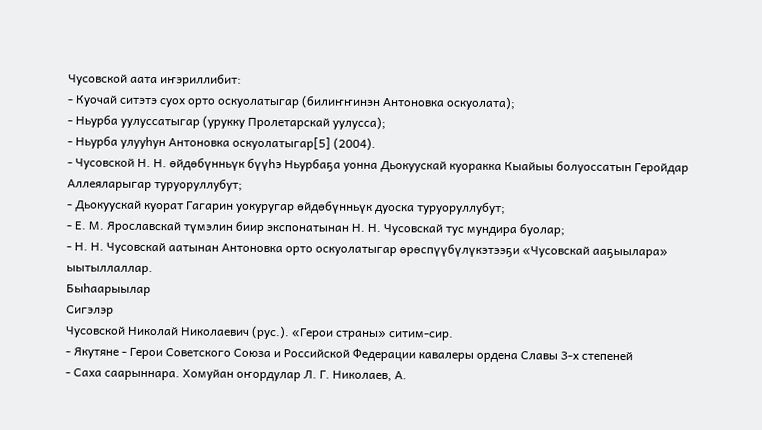Чусовской аата иҥэриллибит:
- Куочай ситэтэ суох орто оскуолатыгар (билиҥҥинэн Антоновка оскуолата);
- Ньурба уулуссатыгар (урукку Пролетарскай уулусса);
- Ньурба улууһун Антоновка оскуолатыгар[5] (2004).
- Чусовской Н. Н. өйдөбүнньүк бүүһэ Ньурбаҕа уонна Дьокуускай куоракка Кыайыы болуоссатын Геройдар Аллеяларыгар туруоруллубут;
- Дьокуускай куорат Гагарин уокуругар өйдөбүнньүк дуоска туруоруллубут;
- Е. М. Ярославскай түмэлин биир экспонатынан Н. Н. Чусовскай тус мундира буолар;
- Н. Н. Чусовскай аатынан Антоновка орто оскуолатыгар өрөспүүбүлүкэтээҕи «Чусовскай ааҕыылара» ыытыллаллар.
Быһаарыылар
Сигэлэр
Чусовской Николай Николаевич (рус.). «Герои страны» ситим-сир.
- Якутяне - Герои Советского Союза и Российской Федерации кавалеры ордена Славы 3-х степеней
- Саха саарыннара. Хомуйан оҥордулар Л. Г. Николаев, А.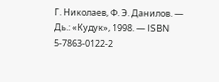Г. Николаев, Ф. Э. Данилов. — Дь.: «Кудук», 1998. — ISBN 5-7863-0122-2